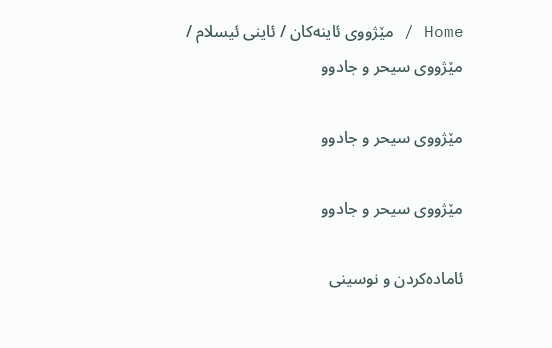Home / مێژووى ئاینەکان / ئاینى ئیسلام / مێژووی سیحر و جادوو

مێژووی سیحر و جادوو

مێژووی سیحر و جادوو

ئامادەکردن و نوسینی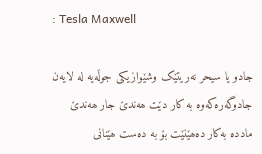: Tesla Maxwell

جادو یا سیحر نەریتێک وشێوازیکی جوڵەیە لە لایەن جادوگەرەکەوە بە کار دێت ھەندێ جار ھەندێ ماددە بەکار دەھێنێت بۆ بە دەست ھێنانی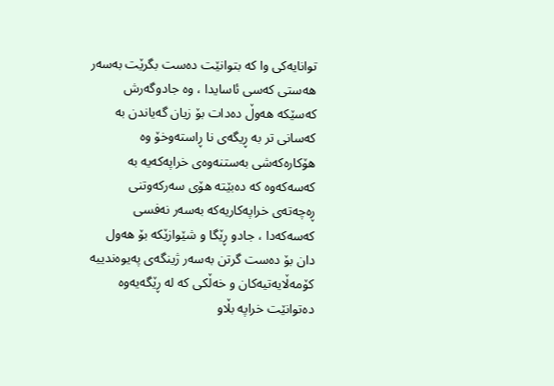توانایەکی وا کە بتوانێت دەست بگرێت بەسەر ھەستی کەسی ئاسایدا ، وە جادوگەرش کەسێکە ھەوڵ دەدات بۆ زیان گەیاندن بە کەسانی تر بە ڕیگەی نا ڕاستەوخۆ وە ھۆکارەکەشی بەستنەوەی خراپەکەیە بە کەسەکەوە کە دەبێتە ھۆی سەرکەوتنی ڕەچەتەی خراپەکاریەکە بەسەر نەفسی کەسەکەدا ، جادو ڕێگا و شێوازێکە بۆ ھەول دان بۆ دەست گرتن بەسەر ژینگەی پەیوەندییە کۆمەڵایەتیەکان و خەڵکی کە لە ڕێگەیەوە دەتوانێت خراپە بڵاو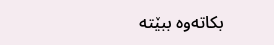بکاتەوە ببێتە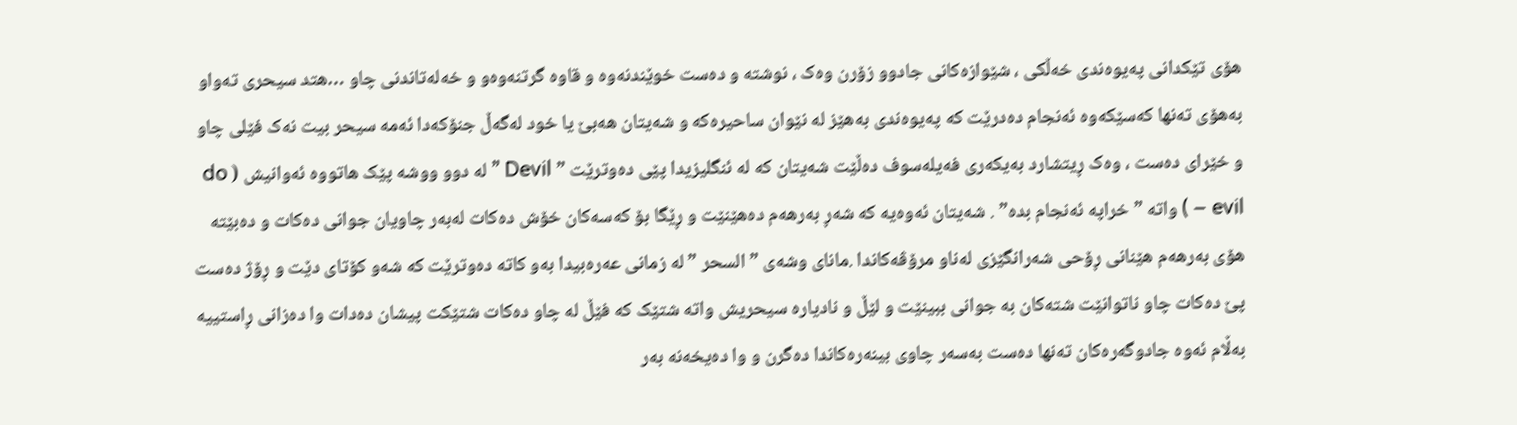ھۆی تێکدانی پەیوەندی خەڵکی ، شێوازەکانی جادوو زۆرن وەک ، نوشتە و دەست خوێندنەوە و قاوە گرتنەوەو و خەلەتاندنی چاو …ھتد سیحری تەواو بەھۆی تەنھا کەسێکەوە ئەنجام دەدرێت کە پەیوەندی بەھێز لە نێوان ساحیرەکە و شەیتان ھەبێ یا خود لەگەڵ جنۆکەدا ئەمە سیحر بیت نەک فێلی چاو و خێرای دەست ، وەک ڕیتشارد بەیکەری فەیلەسوف دەڵێت شەیتان کە لە ئنگلیزیدا پێی دەوترێت ” Devil ” لە دوو ووشە پێک ھاتووە ئەوانیش ( do – evil ) واتە ” خراپە ئەنجام بدە” . شەیتان ئەوەیە کە شەڕ بەرھەم دەھێنێت و ڕێگا بۆ کەسەکان خۆش دەکات لەبەر چاویان جوانی دەکات و دەبێتە ھۆی بەرھەم ھێنانی ڕۆحی شەرانگێزی لەناو مرۆڤەکاندا .مانای وشەی ” السحر ” لە زمانی عەرەبیدا بەو کاتە دەوترێت کە شەو کۆتای دێت و ڕۆژ دەست پێ دەکات چاو ناتوانێت شتەکان بە جوانی ببینێت و لێڵ و نادیارە سیحریش واتە شتێک کە فێڵ لە چاو دەکات شتێکت پیشان دەدات وا دەزانی ڕاستییە بەڵام ئەوە جادوگەرەکان تەنھا دەست بەسەر چاوی بینەرەکاندا دەگرن و وا دەیخەنە بەر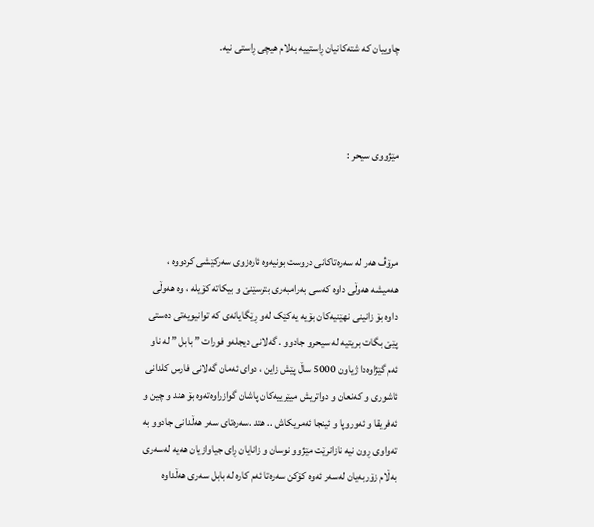چاوییان کە شتەکانیان ڕاستییە بەلام ھیچی ڕاستی نیە.



مێژووی سیحر :



مرۆڤ ھەر لە سەرەتاکانی دروست بونیەوە ئارەزوی سەرکێشی کردووە ، ھەمیشە ھەوڵی داوە کەسی بەرامبەری بترسێنێ و بیکاتە کۆیلە ، وە ھەوڵی داوە بۆ زانینی نھێنیەکان بۆیە یەکێک لەو ڕێگایانەی کە توانیویەتی دەستی پێێ بگات بریتیە لە سیحرو جادوو . گەلانی دیجلەو فورات ” بابل ” لە ناو ئەم گێژاوەدا ژیاون 5000 ساڵ پێش زاین ، دوای ئەمان گەلانی فارس کلدانی ئاشوری و کەنعان و دواتریش میێرییەکان پاشان گوازراوەتەوە بۆ ھند و چین و ئەفریقا و ئەوروپا و ئینجا ئەمریکاش .. ھتد .سەرەتای سەر ھەڵدانی جادوو بە تەواوی ڕون نیە نازانرێت مێژوو نوسان و زانایان ڕای جیاوازیان ھەیە لەسەری بەڵام زۆربەیان لەسەر ئەوە کۆکن سەرەتا ئەم کارە لە بابل سەری ھەڵداوە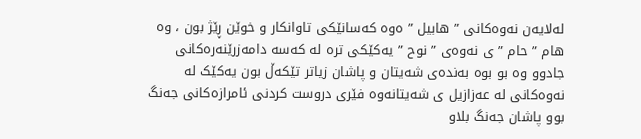لەلایەن نەوەکانی ” ھابیل ” ەوە کەسانێکی تاوانکار و خوێن ڕێژ بون ، وە ھام ” حام ” ی نەوەی ” نوح ” یەکێکی ترە لە کەسە دامەزرێنەرەکانی جادوو وە بو بوە بەندەی شەیتان و پاشان زیاتر تێکەڵ بون یەکێک لە نەوەکانی لە عەزازیل ی شەیتانەوە فێری دروست کردنی ئامرازەکانی جەنگ بوو پاشان جەنگ بلاو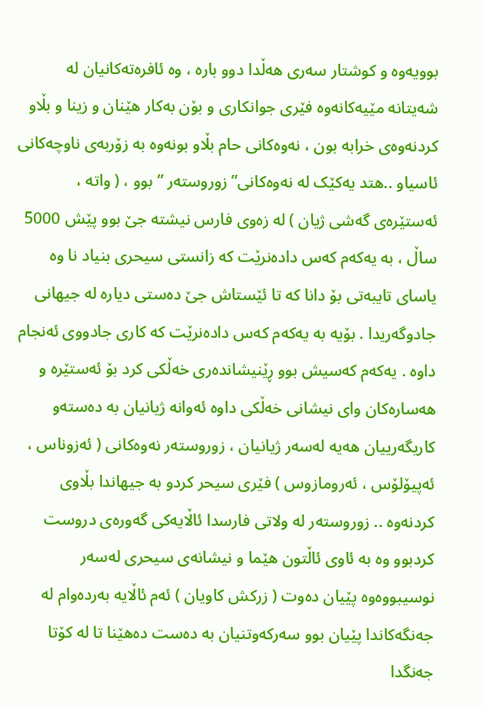بوویەوە و کوشتار سەری ھەڵدا دوو بارە ، وە ئافرەتەکانیان لە شەیتانە مێیەکانەوە فێری جوانکاری و بۆن بەکار ھێنان و زینا و بڵاو کردنەوەی خرابە بون ، نەوەکانی حام بڵاو بونەوە بە زۆربەی ناوچەکانی ئاسیاو ..ھتد یەکێک لە نەوەکانی” زوروستەر ” بوو ، ( واتە ، ئەستێرەی گەشی ژیان ) لە زەوی فارس نیشتە جێ بوو پێش 5000 ساڵ ، بە یەکەم کەس دادەنرێت کە زانستی سیحری بنیاد نا وە یاسای تایبەتی بۆ دانا کە تا ئێستاش جێ دەستی دیارە لە جیھانی جادوگەریدا . بۆیە بە یەکەم کەس دادەنرێت کە کاری جادووی ئەنجام داوە . یەکەم کەسیش بوو ڕێنیشاندەری خەڵکی کرد بۆ ئەستێرە و ھەسارەکان وای نیشانی خەڵکی داوە ئەوانە ژیانیان بە دەستەو کاریگەرییان ھەیە لەسەر ژیانیان ، زوروستەر نەوەکانی ( ئەزوناس ، ئەپیۆلۆس ، ئەرومازوس ) فێری سیحر کردو بە جیھاندا بڵاوی کردنەوە .. زوروستەر لە ولاتی فارسدا ئاڵایەکی گەورەی دروست کردبوو وە بە ئاوی ئاڵتون ھێما و نیشانەی سیحری لەسەر نوسیبووەوە پێیان دەوت ( زرکش کاویان ) ئەم ئاڵایە بەردەوام لە جەنگەکاندا پێیان بوو سەرکەوتنیان بە دەست دەھێنا تا لە کۆتا جەنگدا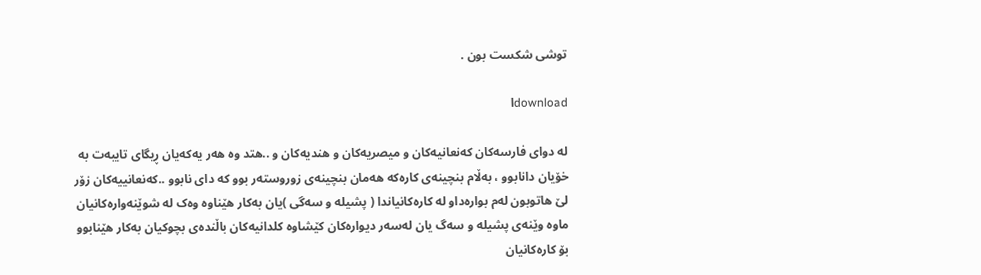توشی شکست بون .

downloadا

لە دوای فارسەکان کەنعانیەکان و میصریەکان و ھندیەکان و ..ھتد وە ھەر یەکەیان ڕیگای تایبەت بە خۆیان دانابوو ، بەڵام بنچینەی کارەکە ھەمان بنچینەی زوروستەر بوو کە دای نابوو ..کەنعانییەکان زۆر لێ ھاتوبون لەم بوارەداو لە کارەکانیاندا ( پشیلە و سەگی )یان بەکار ھێناوە وەک لە شوێنەوارەکانیان ماوە وێنەی پشیلە و سەگ یان لەسەر دیوارەکان کێشاوە کلدانیەکان باڵندەی بچوکیان بەکار ھێنابوو بۆ کارەکانیان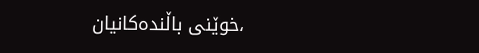،خوێنی باڵندەکانیان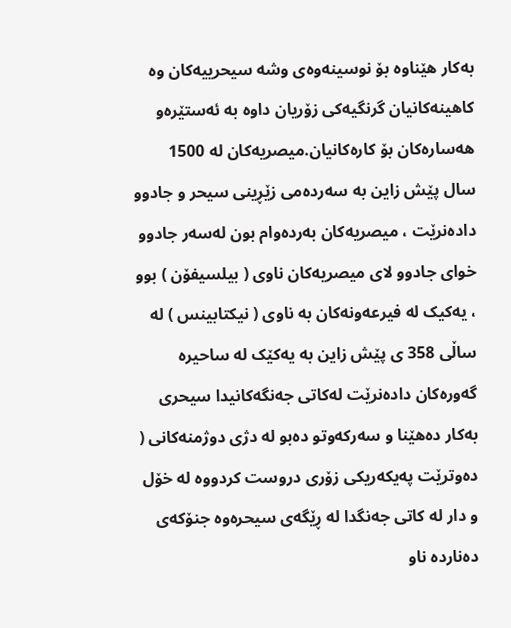بەکار ھێناوە بۆ نوسینەوەی وشە سیحرییەکان وە کاھینەکانیان گرنگیەکی زۆریان داوە بە ئەستێرەو ھەسارەکان بۆ کارەکانیان.میصریەکان لە 1500 سال پێش زاین بە سەردەمی زێڕینی سیحر و جادوو دادەنرێت ، میصریەکان بەردەوام بون لەسەر جادوو خوای جادوو لای میصریەکان ناوی ( بیلسیفۆن ) بوو ، یەکیک لە فیرعەونەکان بە ناوی ( نیکتابینس ) لە ساڵی 358 ی پێش زاین بە یەکێک لە ساحیرە گەورەکان دادەنرێت لەکاتی جەنگەکانیدا سیحری بەکار دەھێنا و سەرکەوتو دەبو لە دژی دوژمنەکانی ( دەوترێت پەیکەریکی زۆری دروست کردووە لە خۆل و دار لە کاتی جەنگدا لە ڕێگەی سیحرەوە جنۆکەی دەناردە ناو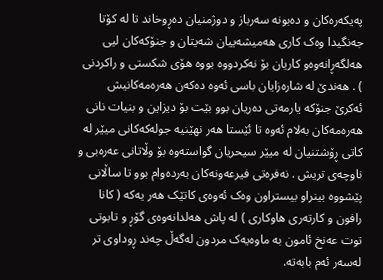پەیکەرەکان و دەبونە سەرباز و دوژمنیان دەڕوخاند تا لە کۆتا جەنگیدا وەک کاری ھەمیشەییان شەیتان و جنۆکەکان لیی ھەلگەڕانەوەو کاریان بۆ نەکردووە بووە ھۆی شکستی و راکردنی ) . ھەندێ لە شارەزایان باسی ئەوە دەکەن ھەرەمەکانیش ئەکرێ جنۆکە یارمەتی دەریان بوو بێت بۆ دیزاین و بنیات نانی ھەرەمەکان بەلام ئەوە تا ئێستا ھەر نھێنیە جولەکەکانی میێر لە کاتی ڕۆشتنیان لە میێر سیحریان گواستەوە بۆ وڵاتانی عەرەبی و ناوچەی تریش . نەفرەتی فیرعەونەکان بەردەوام بوو تا ساڵانی پێشووە بینراو بیستراون وەک ئەوەی کاتێک ھەر یەکە ( کانا رافون و کارتەری ھاوکاری ) لە پاش ھەلدانەوەی گۆڕ و تابوتی توت عەنخ ئامون بە ماوەیەک مردون لەگەڵ چەند ڕوداوی تر لەسەر ئەم بابەتە.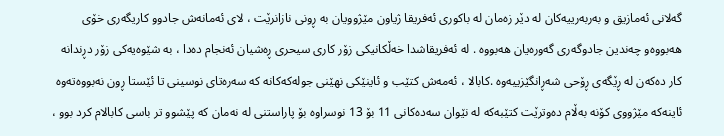گەلانی ئەمازیق و بەربەرییەکان لە دێر زەمان لە باکوری ئەفریقا ژیاون مێژوویان بە ڕونی نازانرێت ، لای ئەمانەش جادوو کاریگەری خۆی ھەبووەو چەندین جادوگەری گەورەیان ھەبووە . لە ئەفریقاشدا خەڵکانیکی زۆر کاری سیحری ڕەشیان ئەنجام دەدا ، بە شێوەیەکی زۆر دڕندانە کار دەکەن لە ڕێگەی ڕۆحی شەڕانگێزییەوە .کابالا ، ئەمەش کتێب و ئاینێکی نھێنی جولەکەکانە کە سەرەتای نوسینی تا ئێستا ڕون نەبووەتەوە ئاینەکە مێژووی کۆنە بەڵام دەوترێت کتێبەکە لە نێوان سەدەکانی 11 بۆ 13 نوسراوە بۆ پاراستنی لە نەمان کە پێشوو تر باسی کابالام کرد بوو ،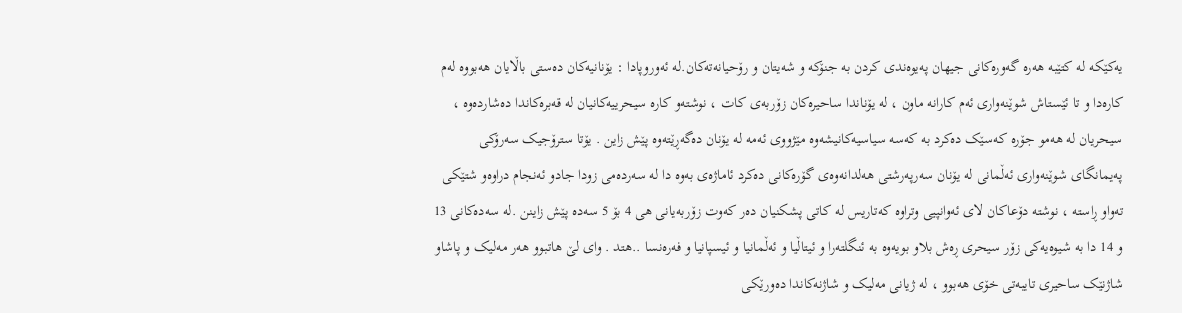یەکێکە لە کتێبە ھەرە گەورەکانی جیھان پەیوەندی کردن بە جنۆکە و شەیتان و رۆحیانەتەکان.لە ئەوروپادا : یۆنانیەکان دەستی باڵایان ھەبووە لەم کارەدا و تا ئێستاش شوێنەواری ئەم کارانە ماون ، لە یۆناندا ساحیرەکان زۆربەی کات ، نوشتەو کارە سیحرییەکانیان لە قەبرەکاندا دەشاردەوە ، سیحریان لە ھەمو جۆرە کەسێک دەکرد بە کەسە سیاسیەکانیشەوە مێژووی ئەمە لە یۆنان دەگەڕێتەوە پێش زاین . یۆتا سترۆجیک سەرۆکی پەیمانگای شوێنەواری ئەڵمانی لە یۆنان سەرپەرشتی ھەلدانەوەی گۆرەکانی دەکرد ئاماژەی بەوە دا لە سەردەمی زودا جادو ئەنجام دراوەو شتێکی تەواو ڕاستە ، نوشتە دۆعاکان لای ئەوانپیی وتراوە کەتاریس لە کاتی پشکنیان دەر کەوت زۆربەیانی ھی 4 بۆ 5 سەدە پێش زاینن .لە سەدەکانی 13 و 14 دا بە شیوەیەکی زۆر سیحری ڕەش بلاو بویەوە بە ئنگلتەرا و ئیتاڵیا و ئەڵمانیا و ئیسپانیا و فەرەنسا ..ھتد . وای لێ ھاتبوو ھەر مەلیک و پاشاو شاژنێک ساحیری تایبەتی خۆی ھەبوو ، لە ژیانی مەلیک و شاژنەکاندا دەورێکی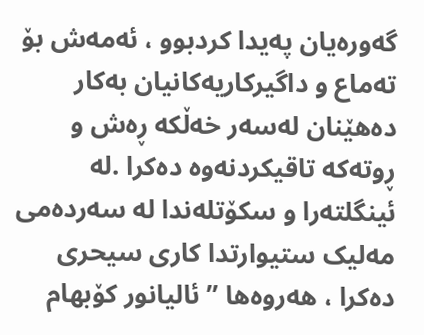گەورەیان پەیدا کردبوو ، ئەمەش بۆ تەماع و داگیرکاریەکانیان بەکار دەھێنان لەسەر خەڵکە ڕەش و ڕوتەکە تاقیکردنەوە دەکرا .لە ئینگلتەرا و سکۆتلەندا لە سەردەمی مەلیک ستیوارتدا کاری سیحری دەکرا ، ھەروەھا ” ئالیانور کۆبھام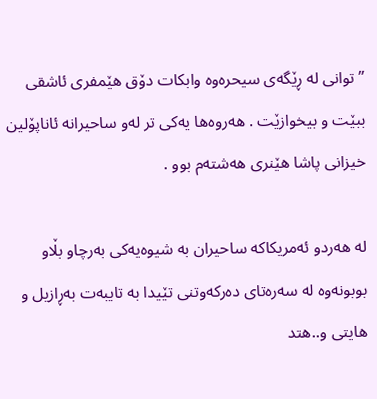” توانی لە ڕێگەی سیحرەوە وابکات دۆق ھێمفری ئاشقی ببێت و بیخوازێت . ھەروەھا یەکی تر لەو ساحیرانە ئاناپۆلین خیزانی پاشا ھێنری ھەشتەم بوو .

لە ھەردو ئەمریکاکە ساحیران بە شیوەیەکی بەرچاو بڵاو بوبونەوە لە سەرەتای دەرکەوتنی تێیدا بە تایبەت بەڕازیل و ھایتی و..ھتد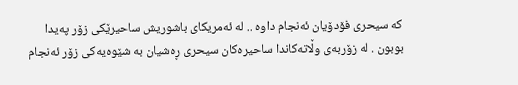کە سیحری فۆدۆیان ئەنجام داوە .. لە ئەمریکای باشوریش ساحیرێکی زۆر پەیدا بوبون . لە زۆربەی وڵاتەکاندا ساحیرەکان سیحری ڕەشیان بە شێوەیەکی زۆر ئەنجام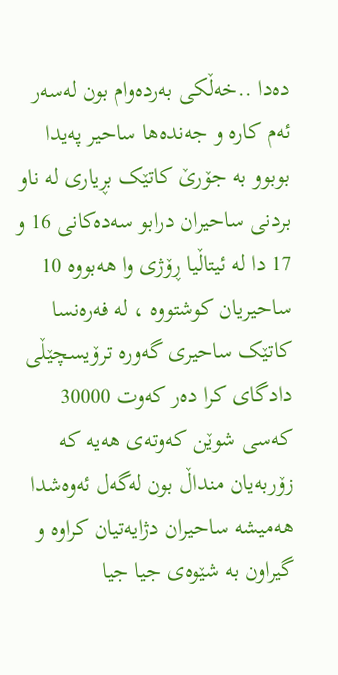دەدا ..خەڵکی بەردەوام بون لەسەر ئەم کارە و جەندەھا ساحیر پەیدا بوبوو بە جۆرێ کاتێک بڕیاری لە ناو بردنی ساحیران درابو سەدەکانی 16 و 17 دا لە ئیتاڵیا ڕۆژی وا ھەبووە 10 ساحیریان کوشتووە ، لە فەرەنسا کاتێک ساحیری گەورە ترۆیسچێڵی دادگای کرا دەر کەوت 30000 کەسی شوێن کەوتەی ھەیە کە زۆربەیان منداڵ بون لەگەل ئەوەشدا ھەمیشە ساحیران دژایەتیان کراوە و گیراون بە شێوەی جیا جیا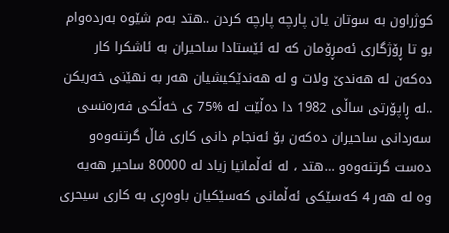کوژراون بە سوتان یان پارچە پارچە کردن ..ھتد بەم شێوە بەردەوام بو تا ڕۆژگاری ئەمڕۆمان کە لە ئێستادا ساحیران بە ئاشکرا کار دەکەن لە ھەندێ ولات و لە ھەندێکیشیان ھەر بە نھێنی خەریکن ..لە ڕاپۆرتی ساڵی 1982 دا دەڵێت لە %75 ی خەڵکی فەرەنسی سەردانی ساحیران دەکەن بۆ ئەنجام دانی کاری فاڵ گرتنەوەو دەست گرتنەوەو …ھتد ، لە ئەڵمانیا زیاد لە 80000 ساحیر ھەیە وە لە ھەر 4 کەسێکی ئەڵمانی کەسێکیان باوەڕی بە کاری سیحری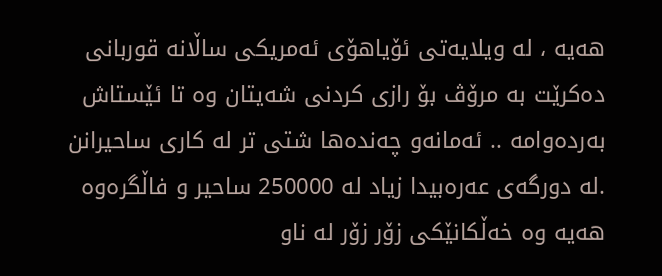ھەیە ، لە ویلایەتی ئۆیاھۆی ئەمریکی ساڵانە قوربانی دەکرێت بە مرۆڤ بۆ رازی کردنی شەیتان وە تا ئێستاش بەردەوامە .. ئەمانەو چەندەھا شتی تر لە کاری ساحیرانن .لە دورگەی عەرەبیدا زیاد لە 250000 ساحیر و فاڵگرەوە ھەیە وە خەڵکانێکی زۆر زۆر لە ناو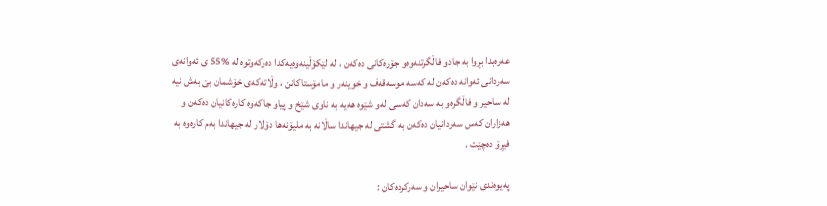عەرەبدا بڕوا بە جادو فاڵگرتنەوەو جۆرەکانی دەکەن ، لە لێکۆڵینەوەیەکدا دەرکەوتوە لە %55 ی ئەوانەی سەردانی ئەوانە دەکەن لە کەسە موسەقەف و خوینەر و مامۆستاکانن ، وڵاتەکەی خۆشمان بێ بەش نیە لە ساحیر و فاڵگرەو بە سەدان کەسی لەو شێوە ھەیە بە ناوی شێخ و پیاو جاکەوە کارەکانیان دەکەن و ھەزاران کەس سەردانیان دەکەن بە گشتی لە جیھاندا ساڵانە بە ملیۆنەھا دۆلار لە جیھاندا بەم کارەوە بە فیڕۆ دەچێت .

پەیوەندی نێوان ساحیران و سەرکردەکان :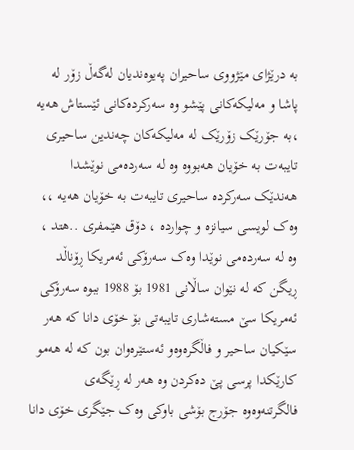بە درێژای مێژووی ساحیران پەیوەندیان لەگەڵ زۆر لە پاشا و مەلیکەکانی پێشو وە سەرکردەکانی ئێستاش ھەیە ،بە جۆرێک زۆرێک لە مەلیکەکان چەندین ساحیری تایبەت بە خۆیان ھەبووە وە لە سەردەمی نوێشدا ھەندێک سەرکردە ساحیری تایبەت بە خۆیان ھەیە ،، وەک لویسی سیانزە و چواردە ، دۆق ھێمفری ..ھتد ، وە لە سەردەمی نوێدا وەک سەرۆکی ئەمریکا ڕۆناڵد ڕیگن کە لە نێوان ساڵانی 1981 بۆ 1988 ببوە سەرۆکی ئەمریکا سێ مستەشاری تایبەتی بۆ خۆی دانا کە ھەر سێکیان ساحیر و فاڵگرەوەو ئەستێرەوان بون کە لە ھەمو کارێکدا پرسی پێ دەکردن وە ھەر لە ڕێگەی فالگرتنەوەوە جۆرج بۆشی باوکی وەک جێگری خۆی دانا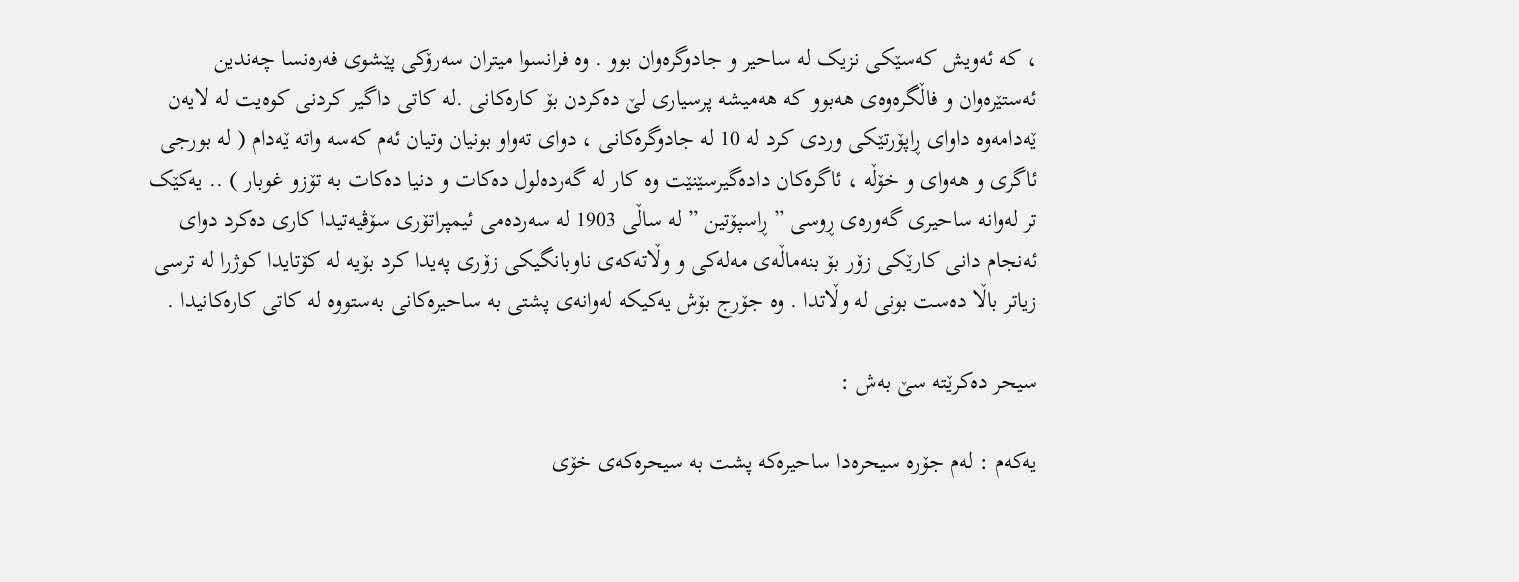، کە ئەویش کەسێکی نزیک لە ساحیر و جادوگرەوان بوو . وە فرانسوا میتران سەرۆکی پێشوی فەرەنسا چەندین ئەستێرەوان و فاڵگرەوەی ھەبوو کە ھەمیشە پرسیاری لێ دەکردن بۆ کارەکانی .لە کاتی داگیر کردنی کوەیت لە لایەن ێەدامەوە داوای ڕاپۆرتێکی وردی کرد لە 10 لە جادوگرەکانی ، دوای تەواو بونیان وتیان ئەم کەسە واتە ێەدام ( لە بورجی ئاگری و ھەوای و خۆڵە ، ئاگرەکان دادەگیرسێنێت وە کار لە گەردەلول دەکات و دنیا دەکات بە تۆزو غوبار ) .. یەکێک تر لەوانە ساحیری گەورەی ڕوسی ” ڕاسپۆتین ” لە ساڵی 1903 لە سەردەمی ئیمپراتۆری سۆڤیەتیدا کاری دەکرد دوای ئەنجام دانی کارێکی زۆر بۆ بنەماڵەی مەلەکی و وڵاتەکەی ناوبانگیکی زۆری پەیدا کرد بۆیە لە کۆتایدا کوژرا لە ترسی زیاتر باڵا دەست بونی لە وڵاتدا . وە جۆرج بۆش یەکیکە لەوانەی پشتی بە ساحیرەکانی بەستووە لە کاتی کارەکانیدا .

سیحر دەکرێتە سێ بەش :

یەکەم : لەم جۆرە سیحرەدا ساحیرەکە پشت بە سیحرەکەی خۆی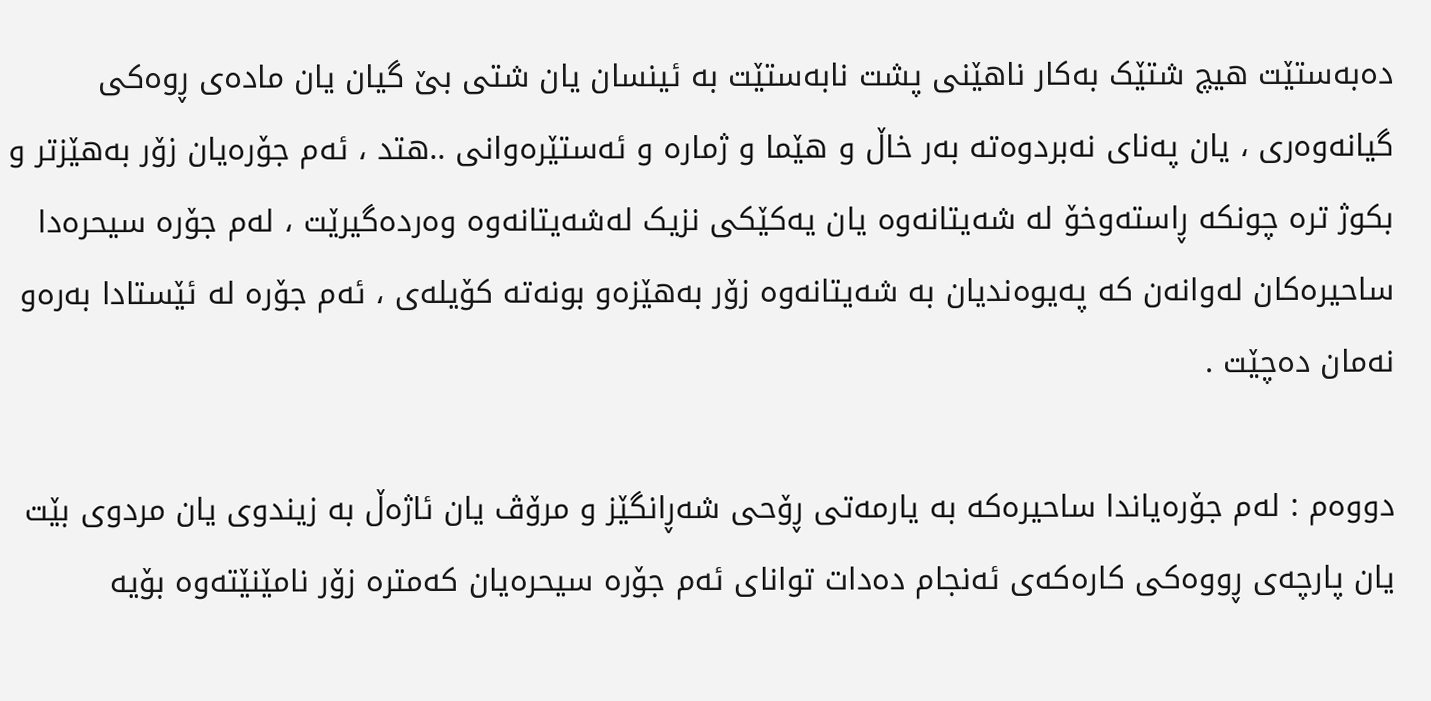دەبەستێت ھیچ شتێک بەکار ناھێنی پشت نابەستێت بە ئینسان یان شتی بێ گیان یان مادەی ڕوەکی گیانەوەری ، یان پەنای نەبردوەتە بەر خاڵ و ھێما و ژمارە و ئەستێرەوانی ..ھتد ، ئەم جۆرەیان زۆر بەھێزتر و بکوژ ترە چونکە ڕاستەوخۆ لە شەیتانەوە یان یەکێکی نزیک لەشەیتانەوە وەردەگیرێت ، لەم جۆرە سیحرەدا ساحیرەکان لەوانەن کە پەیوەندیان بە شەیتانەوە زۆر بەھێزەو بونەتە کۆیلەی ، ئەم جۆرە لە ئێستادا بەرەو نەمان دەچێت .

دووەم : لەم جۆرەیاندا ساحیرەکە بە یارمەتی ڕۆحی شەڕانگێز و مرۆڤ یان ئاژەڵ بە زیندوی یان مردوی بێت یان پارچەی ڕووەکی کارەکەی ئەنجام دەدات توانای ئەم جۆرە سیحرەیان کەمترە زۆر نامێنێتەوە بۆیە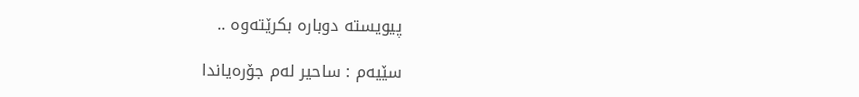پیویستە دوبارە بکرێتەوە ..

سێیەم : ساحیر لەم جۆرەیاندا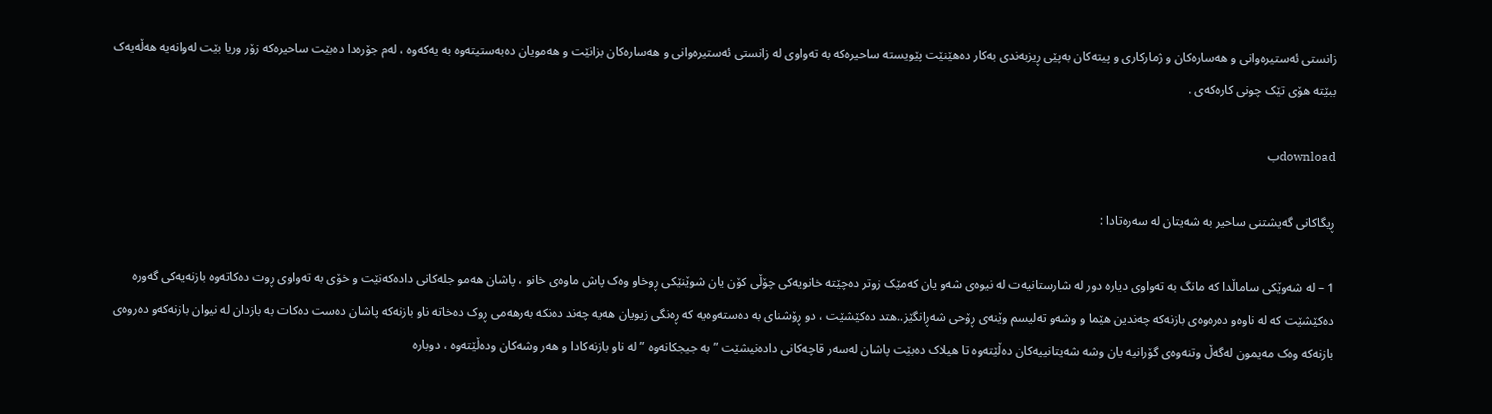زانستی ئەستیرەوانی و ھەسارەکان و ژمارکاری و پیتەکان بەپێی ڕیزبەندی بەکار دەھێنێت پێویستە ساحیرەکە بە تەواوی لە زانستی ئەستیرەوانی و ھەسارەکان بزانێت و ھەمویان دەبەستیتەوە بە یەکەوە ، لەم جۆرەدا دەبێت ساحیرەکە زۆر وریا بێت لەوانەیە ھەڵەیەک ببێتە ھۆی تێک چونی کارەکەی .

downloadب

ڕیگاکانی گەیشتنی ساحیر بە شەیتان لە سەرەتادا :

1 – لە شەوێکی ساماڵدا کە مانگ بە تەواوی دیارە دور لە شارستانیەت لە نیوەی شەو یان کەمێک زوتر دەچێتە خانویەکی چۆڵی کۆن یان شوێنێکی ڕوخاو وەک پاش ماوەی خانو ، پاشان ھەمو جلەکانی دادەکەنێت و خۆی بە تەواوی ڕوت دەکاتەوە بازنەیەکی گەورە دەکێشێت کە لە ناوەو دەرەوەی بازنەکە چەندین ھێما و وشەو تەلیسم وێنەی ڕۆحی شەڕانگێز..ھتد دەکێشێت ، دو ڕۆشنای بە دەستەوەیە کە ڕەنگی زیویان ھەیە چەند دەنکە بەرھەمی ڕوک دەخاتە ناو بازنەکە پاشان دەست دەکات بە بازدان لە نیوان بازنەکەو دەروەی بازنەکە وەک مەیمون لەگەڵ وتنەوەی گۆرانیە یان وشە شەیتانییەکان دەڵێتەوە تا ھیلاک دەبێت پاشان لەسەر قاچەکانی دادەنیشێت ” بە جیجکانەوە ” لە ناو بازنەکادا و ھەر وشەکان ودەڵێتەوە ، دوبارە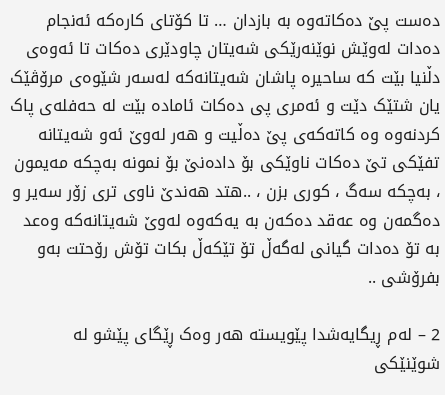دەست پێ دەکاتەوە بە بازدان … تا کۆتای کارەکە ئەنجام دەدات لەوێش نوێنەرێکی شەیتان چاودێری دەکات تا ئەوەی دڵنیا بێت کە ساحیرە پاشان شەیتانەکە لەسەر شێوەی مرۆڤێک یان شتێک دێت و ئەمری پی دەکات ئامادە بێت لە حەفلەی پاک کردنەوە وە کاتەکەی پێ دەڵیت و ھەر لەوێ ئەو شەیتانە تفێکی تێ دەکات ناوێکی بۆ دادەنێ بۆ نمونە بەچکە مەیمون ، بەچکە سەگ ، کوری بزن ، ..ھتد ھەندێ ناوی تری زۆر سەیر و دەگمەن وە عەقد دەکەن بە یەکەوە لەوێ شەیتانەکە وەعد بە تۆ دەدات گیانی لەگەڵ تۆ تێکەڵ بکات تۆش رۆحتت بەو بفرۆشی ..

2 – لەم ڕیگایەشدا پێویستە ھەر وەک ڕێگای پێشو لە شوێنێکی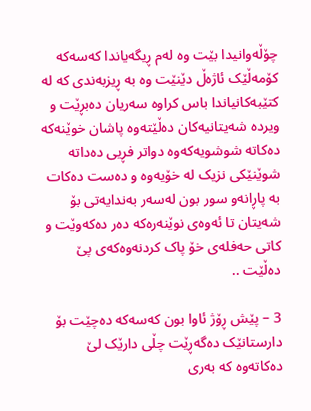چۆڵەوانیدا بێت وە لەم ڕیگەیاندا کەسەکە کۆمەڵێک ئاژەڵ دێنێت وە بە ڕیزبەندی کە لە کتێبەکانیاندا باس کراوە سەریان دەبڕێت و ویردە شەیتانیەکان دەڵێتەوە پاشان خوێنەکە دەکاتە شوشویەکەوە دواتر فڕیی دەداتە شوێنێکی نزیک لە خۆیەوە و دەست دەکات بە پاڕانەو سور بون لەسەر بەندایەتی بۆ شەیتان تا ئەوەی نوێنەرەکە دەر دەکەوێت و کاتی حەفلەی خۆ پاک کردنەوەکەی پێ دەڵێت ..

3 – پێش ڕۆژ ئاوا بون کەسەکە دەچێت بۆ دارستانێک دەگەڕێت چڵی دارێک لێ دەکاتەوە کە بەری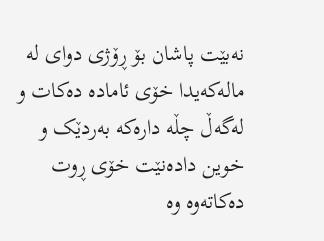نەبێت پاشان بۆ ڕۆژی دوای لە مالەکەیدا خۆی ئامادە دەکات و لەگەڵ چڵە دارەکە بەردێک و خوین دادەنێت خۆی ڕوت دەکاتەوە وە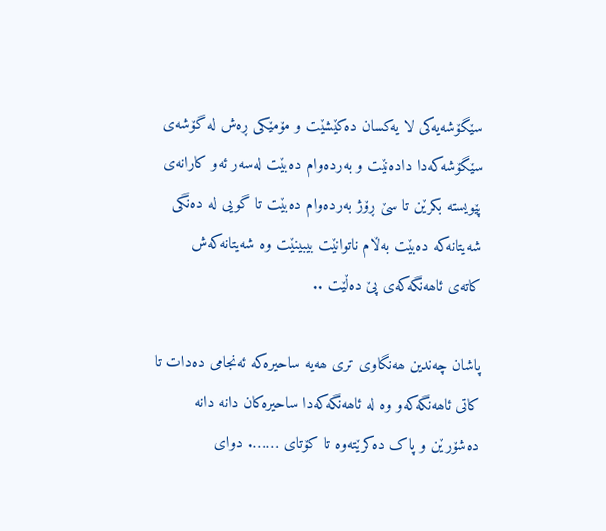سێگۆشەیەکی لا یەکسان دەکێشێت و مۆمێکی ڕەش لە گۆشەی سێگۆشەکەدا دادەنێت و بەردەوام دەبێت لەسەر ئەو کارانەی پێویستە بکرێن تا سێ ڕۆژ بەردەوام دەبێت تا گویی لە دەنگی شەیتانەکە دەبێت بەڵام ناتوانێت بیبینێت وە شەیتانەکەش کاتەی ئاھەنگەکەی پێ دەڵێت ..

پاشان چەندین ھەنگاوی تری ھەیە ساحیرەکە ئەنجامی دەدات تا کاتی ئاھەنگەکەو وە لە ئاھەنگەکەدا ساحیرەکان دانە دانە دەشۆرێن و پاک دەکرێتەوە تا کۆتای ……. دوای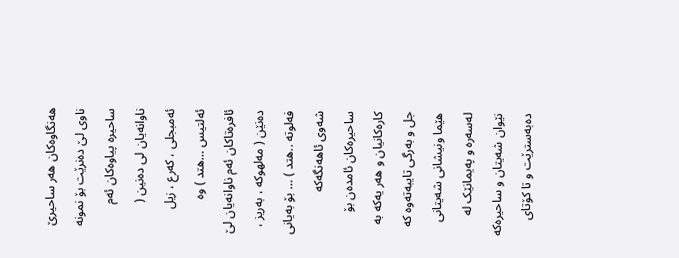ھەنگاوەکان ھەر ساحیرێ ناوی لێ دەنرێت بۆ نمونە ساحیرە پیاوەکان ئەم ناوانەیان لی دەنین ( ئەمبجلی ، کەرع ، زیل ئەلتیس …ھتد ) وە ئافرەتاکان ئەم ناوانەیان لێ دەنێن ( مەلھوکە ، بەریز ، فەلوتە ..ھتد ) … بۆ بەیانی شەوی ئاھەنگەکە ساحیرەکان ئامدەن بۆ کارەکانیان و ھەر یەکە بە جل و بەرگی تایبەتەوە کە ھێما ونیشانی شەیتانی لەسەرە و پەیمانێک لە نێوان شەیتان و ساحیرەکە دەبەسترێت و تا کۆتای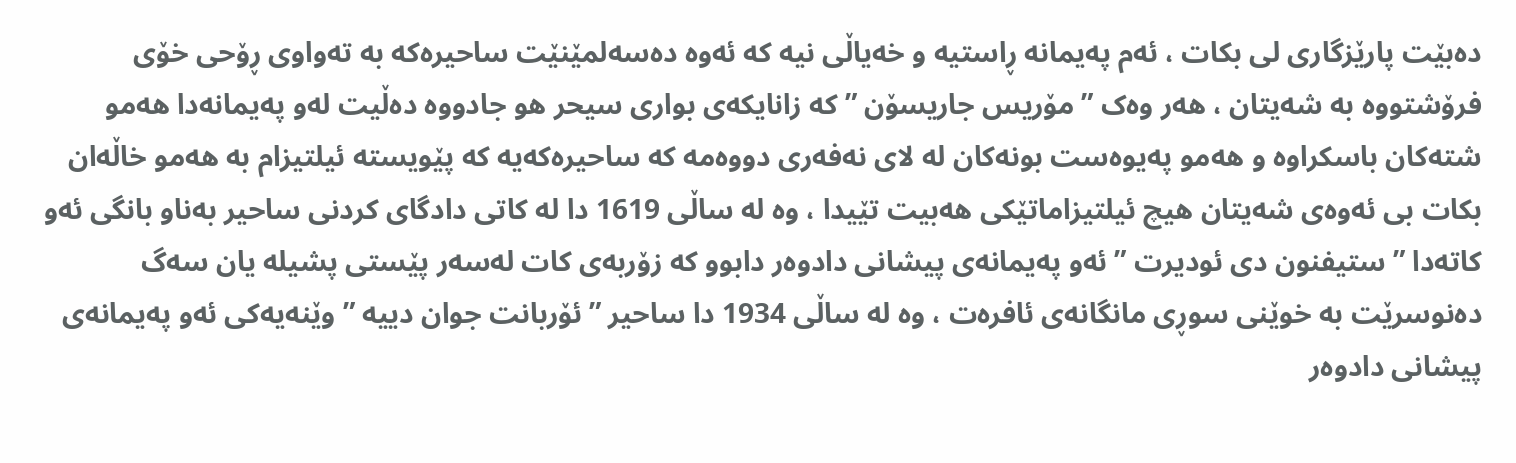دەبێت پارێزگاری لی بکات ، ئەم پەیمانە ڕاستیە و خەیاڵی نیە کە ئەوە دەسەلمێنێت ساحیرەکە بە تەواوی ڕۆحی خۆی فرۆشتووە بە شەیتان ، ھەر وەک ” مۆریس جاریسۆن ” کە زانایکەی بواری سیحر ھو جادووە دەڵیت لەو پەیمانەدا ھەمو شتەکان باسکراوە و ھەمو پەیوەست بونەکان لە لای نەفەری دووەمە کە ساحیرەکەیە کە پێویستە ئیلتیزام بە ھەمو خاڵەان بکات بی ئەوەی شەیتان ھیچ ئیلتیزاماتێکی ھەبیت تێیدا ، وە لە ساڵی 1619 دا لە کاتی دادگای کردنی ساحیر بەناو بانگی ئەو کاتەدا ” ستیفنون دی ئودیرت ” ئەو پەیمانەی پیشانی دادوەر دابوو کە زۆربەی کات لەسەر پێستی پشیلە یان سەگ دەنوسرێت بە خوێنی سوڕی مانگانەی ئافرەت ، وە لە ساڵی 1934 دا ساحیر ” ئۆربانت جوان دییە ” وێنەیەکی ئەو پەیمانەی پیشانی دادوەر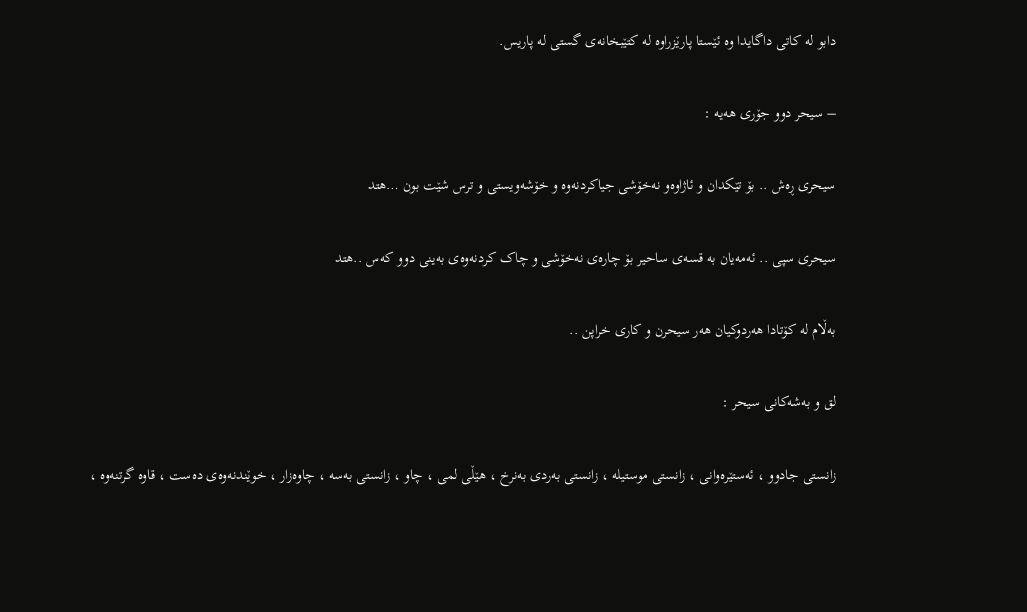دابو لە کاتی داگایدا وە ئێستا پارێزراوە لە کتێبخانەی گستی لە پاریس.

– سیحر دوو جۆری ھەیە :

سیحری ڕەش .. بۆ تێکدان و ئاژاوەو نەخۆشی جیاکردنەوە و خۆشەویستی و ترس شێت بون …ھتد

سیحری سپی .. ئەمەیان بە قسەی ساحیر بۆ چارەی نەخۆشی و چاک کردنەوەی بەینی دوو کەس ..ھتد

بەڵام لە کۆتادا ھەردوکیان ھەر سیحرن و کاری خراپن ..

لق و بەشەکانی سیحر :

زانستی جادوو ، ئەستێرەوانی ، زانستی موستیلە ، زانستی بەردی بەنرخ ، ھێڵی لمی ، چاو ، زانستی بەسە ، چاوەزار ، خوێندنەوەی دەست ، قاوە گرتنەوە ،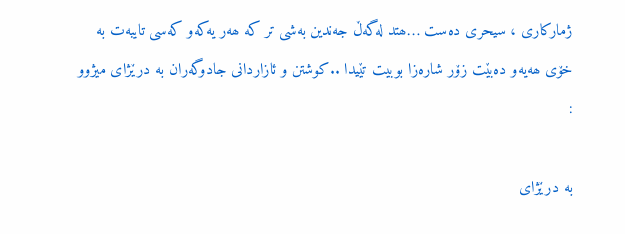ژمارکاری ، سیحری دەست …ھتد لەگەڵ جەندین بەشی تر کە ھەر یەکەو کەسی تایبەت بە خۆی ھەیەو دەبێت زۆر شارەزا بوبیت تێیدا ..کوشتن و ئازاردانی جادوگەران بە درێژای میژوو :

بە درێژای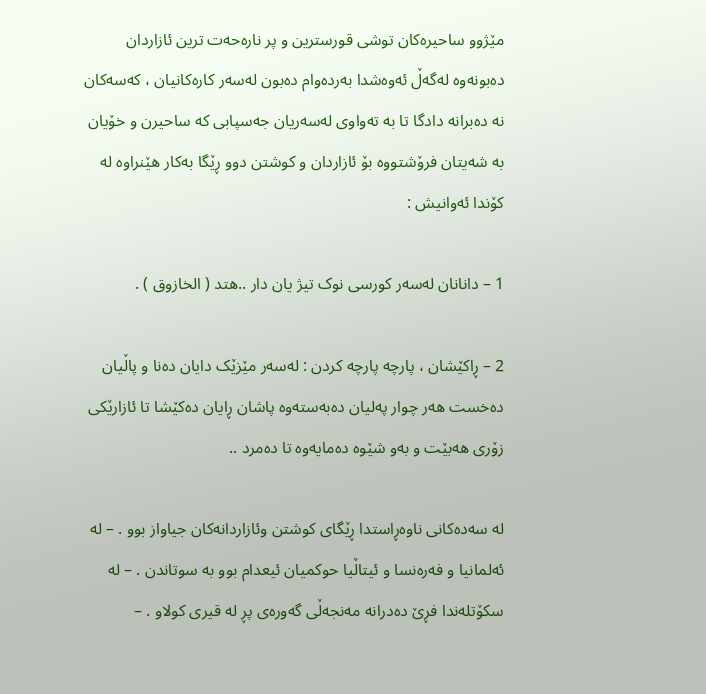مێژوو ساحیرەکان توشی قورسترین و پر نارەحەت ترین ئازاردان دەبونەوە لەگەڵ ئەوەشدا بەردەوام دەبون لەسەر کارەکانیان ، کەسەکان نە دەبرانە دادگا تا بە تەواوی لەسەریان جەسپابی کە ساحیرن و خۆیان بە شەیتان فرۆشتووە بۆ ئازاردان و کوشتن دوو ڕێگا بەکار ھێنراوە لە کۆندا ئەوانیش :

1 – دانانان لەسەر کورسی نوک تیژ یان دار ..ھتد ( الخازوق ) .

2 – ڕاکێشان ، پارچە پارچە کردن : لەسەر مێزێک دایان دەنا و پاڵیان دەخست ھەر چوار پەلیان دەبەستەوە پاشان ڕایان دەکێشا تا ئازارێکی زۆری ھەبێت و بەو شێوە دەمایەوە تا دەمرد ..

لە سەدەکانی ناوەڕاستدا ڕێگای کوشتن وئازاردانەکان جیاواز بوو . – لە ئەلمانیا و فەرەنسا و ئیتاڵیا حوکمیان ئیعدام بوو بە سوتاندن . – لە سکۆتلەندا فڕێ دەدرانە مەنجەڵی گەورەی پڕ لە قیری کولاو . –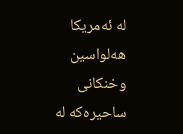لە ئەمریکا ھەلواسین وخنکانی ساحیرەکە لە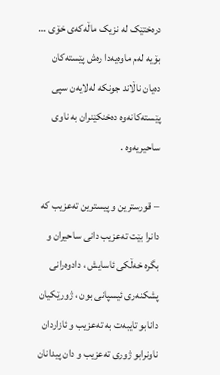درەختێک لە نزیک ماڵەکەی خۆی … بۆیە لەم ماوەیەدا رەش پێستەکان دەیان ناڵاند جونکە لەلایەن سپی پێستەکانەوە دەخنکێنران بە ناوی ساحیریەوە .

– قورسترین و پیسترین تەعزیب کە دانرا بێت تەعزیب دانی ساحیران و بگرە خەڵکی ئاسایش ، دادوەرانی پشکنەری ئیسپانی بون ، ژورێکیان دانابو تایبەت بە تەعزیب و ئازاردان ناونرابو ژوری تەعزیب و دان پیدانان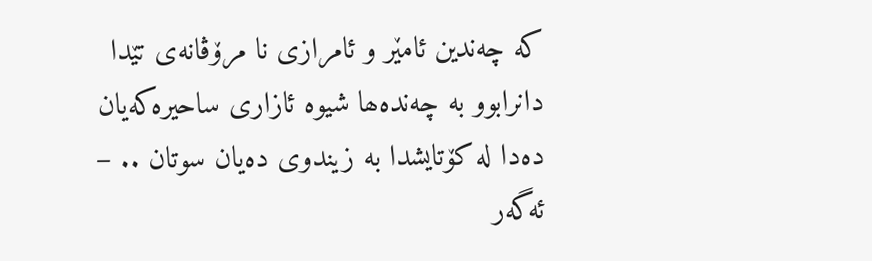کە چەندین ئامێر و ئامرازی نا مرۆڤانەی تێدا دانرابوو بە چەندەھا شیوە ئازاری ساحیرەکەیان دەدا لە کۆتایشدا بە زیندوی دەیان سوتان .. – ئەگەر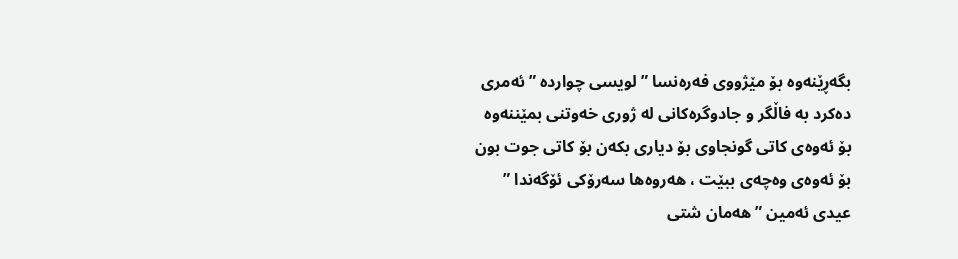بگەڕێنەوە بۆ مێژووی فەرەنسا ” لویسی چواردە ” ئەمری دەکرد بە فاڵگر و جادوگرەکانی لە ژوری خەوتنی بمێننەوە بۆ ئەوەی کاتی گونجاوی بۆ دیاری بکەن بۆ کاتی جوت بون بۆ ئەوەی وەچەی ببێت ، ھەروەھا سەرۆکی ئۆگەندا ” عیدی ئەمین ” ھەمان شتی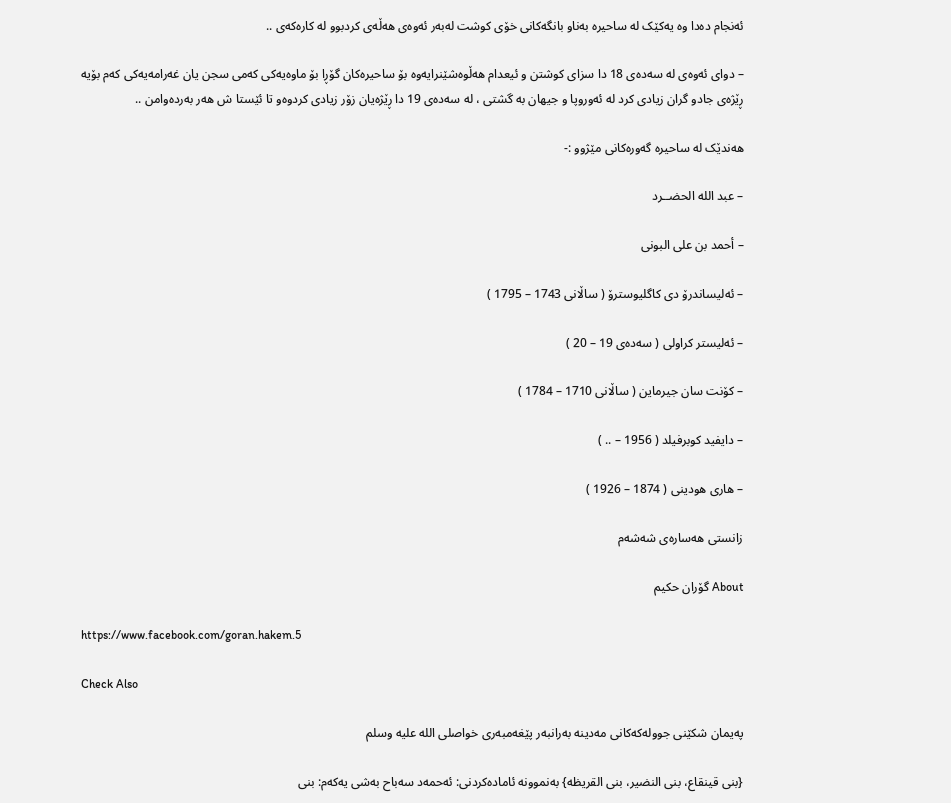ئەنجام دەدا وە یەکێک لە ساحیرە بەناو بانگەکانی خۆی کوشت لەبەر ئەوەی ھەڵەی کردبوو لە کارەکەی ..

– دوای ئەوەی لە سەدەی 18 دا سزای کوشتن و ئیعدام ھەڵوەشێنرایەوە بۆ ساحیرەکان گۆڕا بۆ ماوەیەکی کەمی سجن یان غەرامەیەکی کەم بۆیە ڕێژەی جادو گران زیادی کرد لە ئەوروپا و جیھان بە گشتی ، لە سەدەی 19 دا ڕێژەیان زۆر زیادی کردوەو تا ئێستا ش ھەر بەردەوامن ..

ھەندێک لە ساحیرە گەورەکانی مێژوو :-

– عبد اللە الحضــرد

– أحمد بن علی البونی

– ئەلیساندرۆ دی کاگلیوسترۆ ( ساڵانی 1743 – 1795 )

– ئەلیستر کراولی ( سەدەی 19 – 20 )

– کۆنت سان جیرماین ( ساڵانی 1710 – 1784 )

– دایفید کوبرفیلد ( 1956 – .. )

– ھاری ھودینی ( 1874 – 1926 )

زانستی هەسارەی شەشەم

About گۆران حكيم

https://www.facebook.com/goran.hakem.5

Check Also

پەیمان شکێنی جوولەکەکانی مەدینە بەرانبەر پێغەمبەری خواصلى الله عليه وسلم

{بنی قینقاع، بنی النضير، بنی القریظە} بەنموونە ئامادەکردنی: ئەحمەد سەباح بەشی یەکەم: بنی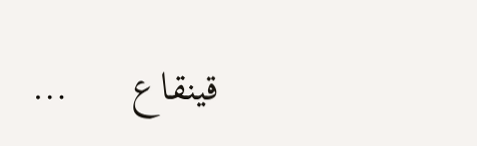قینقاع      …